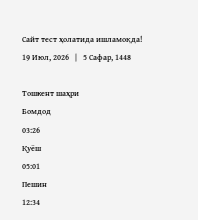Сайт тест ҳолатида ишламоқда!
19 Июл, 2026   |   5 Сафар, 1448

Тошкент шаҳри
Бомдод
03:26
Қуёш
05:01
Пешин
12:34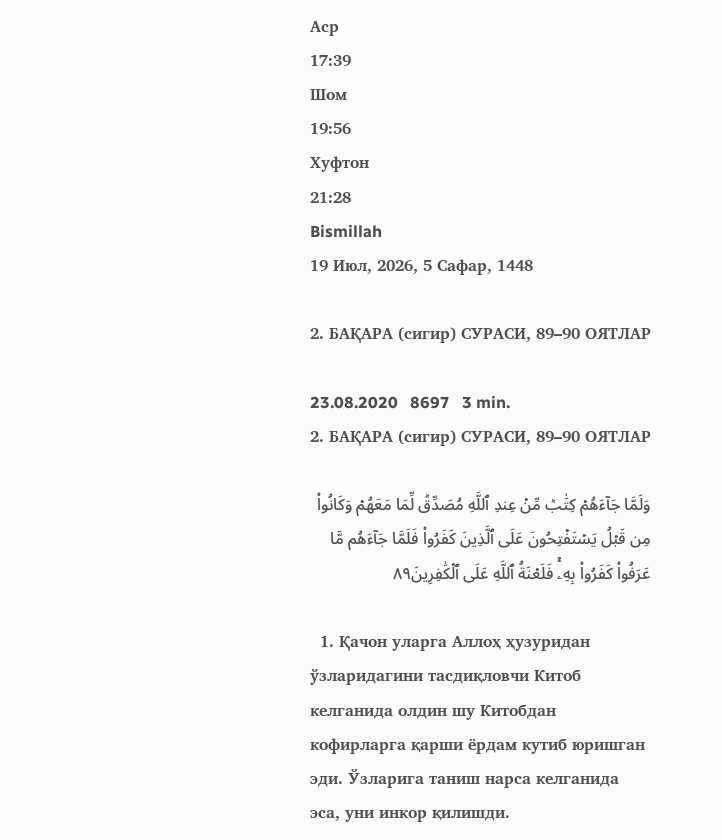Аср
17:39
Шом
19:56
Хуфтон
21:28
Bismillah
19 Июл, 2026, 5 Сафар, 1448

2. БАҚАРА (сигир) СУРАСИ, 89–90 ОЯТЛАР

23.08.2020   8697   3 min.
2. БАҚАРА (сигир) СУРАСИ, 89–90 ОЯТЛАР

وَلَمَّا جَآءَهُمۡ كِتَٰبٞ مِّنۡ عِندِ ٱللَّهِ مُصَدِّقٞ لِّمَا مَعَهُمۡ وَكَانُواْ مِن قَبۡلُ يَسۡتَفۡتِحُونَ عَلَى ٱلَّذِينَ كَفَرُواْ فَلَمَّا جَآءَهُم مَّا عَرَفُواْ كَفَرُواْ بِهِۦۚ فَلَعۡنَةُ ٱللَّهِ عَلَى ٱلۡكَٰفِرِينَ٨٩

  1. Қачон уларга Аллоҳ ҳузуридан ўзларидагини тасдиқловчи Китоб келганида олдин шу Китобдан кофирларга қарши ёрдам кутиб юришган эди. Ўзларига таниш нарса келганида эса, уни инкор қилишди.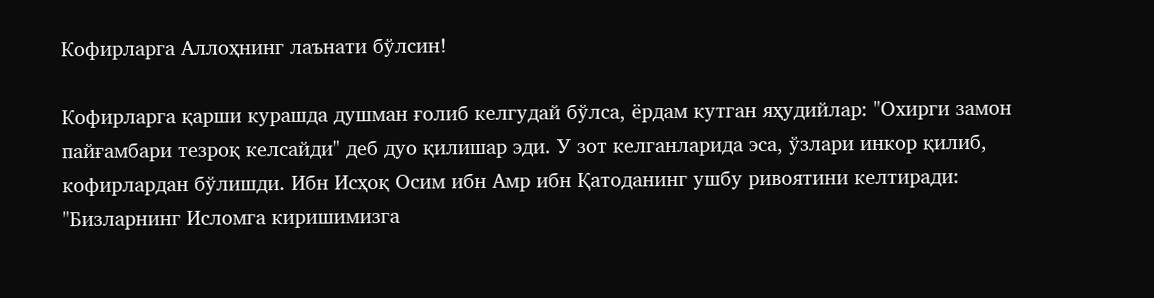Кофирларга Аллоҳнинг лаънати бўлсин!

Кофирларга қарши курашда душман ғолиб келгудай бўлса, ёрдам кутган яҳудийлар: "Охирги замон пайғамбари тезроқ келсайди" деб дуо қилишар эди. У зот келганларида эса, ўзлари инкор қилиб, кофирлардан бўлишди. Ибн Исҳоқ Осим ибн Амр ибн Қатоданинг ушбу ривоятини келтиради: "Бизларнинг Исломга киришимизга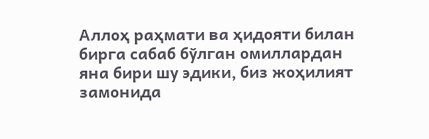Аллоҳ раҳмати ва ҳидояти билан бирга сабаб бўлган омиллардан яна бири шу эдики, биз жоҳилият замонида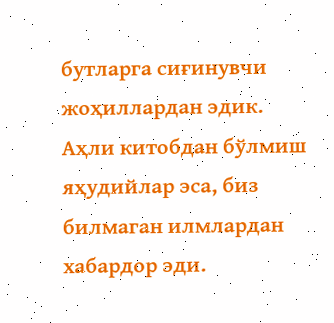бутларга сиғинувчи жоҳиллардан эдик. Аҳли китобдан бўлмиш яҳудийлар эса, биз билмаган илмлардан хабардор эди.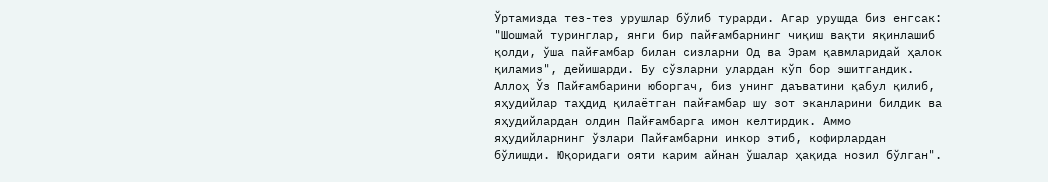Ўртамизда тез-тез урушлар бўлиб турарди. Агар урушда биз енгсак: "Шошмай туринглар, янги бир пайғамбарнинг чиқиш вақти яқинлашиб қолди, ўша пайғамбар билан сизларни Од ва Эрам қавмларидай ҳалок қиламиз", дейишарди. Бу сўзларни улардан кўп бор эшитгандик. Аллоҳ Ўз Пайғамбарини юборгач, биз унинг даъватини қабул қилиб, яҳудийлар таҳдид қилаётган пайғамбар шу зот эканларини билдик ва яҳудийлардан олдин Пайғамбарга имон келтирдик. Аммо яҳудийларнинг ўзлари Пайғамбарни инкор этиб, кофирлардан бўлишди. Юқоридаги ояти карим айнан ўшалар ҳақида нозил бўлган".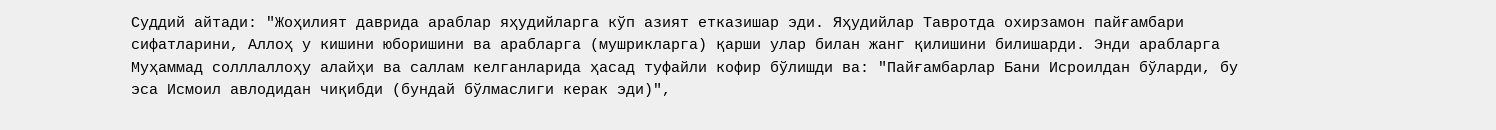Суддий айтади: "Жоҳилият даврида араблар яҳудийларга кўп азият етказишар эди. Яҳудийлар Тавротда охирзамон пайғамбари сифатларини, Аллоҳ у кишини юборишини ва арабларга (мушрикларга) қарши улар билан жанг қилишини билишарди. Энди арабларга Муҳаммад солллаллоҳу алайҳи ва саллам келганларида ҳасад туфайли кофир бўлишди ва: "Пайғамбарлар Бани Исроилдан бўларди, бу эса Исмоил авлодидан чиқибди (бундай бўлмаслиги керак эди)",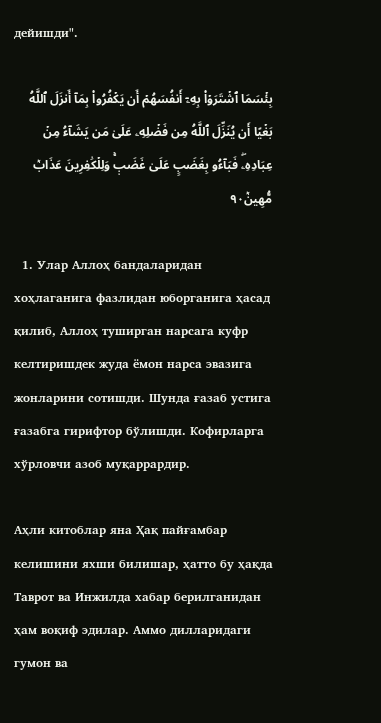дейишди".

بِئۡسَمَا ٱشۡتَرَوۡاْ بِهِۦٓ أَنفُسَهُمۡ أَن يَكۡفُرُواْ بِمَآ أَنزَلَ ٱللَّهُ بَغۡيًا أَن يُنَزِّلَ ٱللَّهُ مِن فَضۡلِهِۦ عَلَىٰ مَن يَشَآءُ مِنۡ عِبَادِهِۦۖ فَبَآءُو بِغَضَبٍ عَلَىٰ غَضَبٖۚ وَلِلۡكَٰفِرِينَ عَذَابٞ مُّهِينٞ٩٠

  1. Улар Аллоҳ бандаларидан хоҳлаганига фазлидан юборганига ҳасад қилиб, Аллоҳ туширган нарсага куфр келтиришдек жуда ёмон нарса эвазига жонларини сотишди. Шунда ғазаб устига ғазабга гирифтор бўлишди. Кофирларга хўрловчи азоб муқаррардир.

Аҳли китоблар яна Ҳақ пайғамбар келишини яхши билишар, ҳатто бу ҳақда Таврот ва Инжилда хабар берилганидан ҳам воқиф эдилар. Аммо дилларидаги гумон ва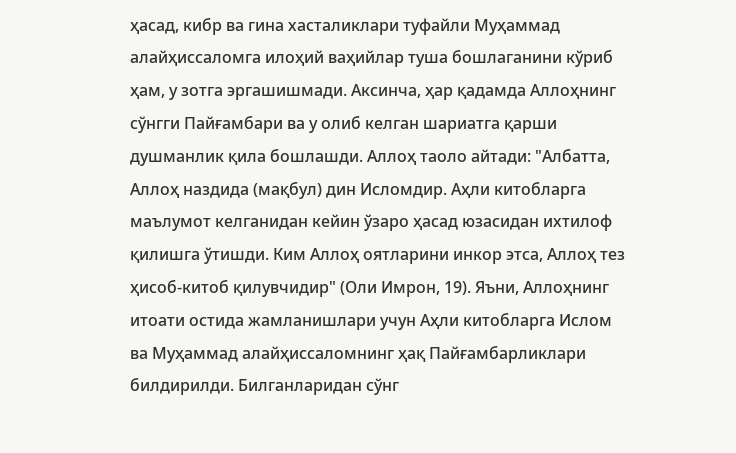ҳасад, кибр ва гина хасталиклари туфайли Муҳаммад алайҳиссаломга илоҳий ваҳийлар туша бошлаганини кўриб ҳам, у зотга эргашишмади. Аксинча, ҳар қадамда Аллоҳнинг сўнгги Пайғамбари ва у олиб келган шариатга қарши душманлик қила бошлашди. Аллоҳ таоло айтади: "Албатта, Аллоҳ наздида (мақбул) дин Исломдир. Аҳли китобларга маълумот келганидан кейин ўзаро ҳасад юзасидан ихтилоф қилишга ўтишди. Ким Аллоҳ оятларини инкор этса, Аллоҳ тез ҳисоб-китоб қилувчидир" (Оли Имрон, 19). Яъни, Аллоҳнинг итоати остида жамланишлари учун Аҳли китобларга Ислом ва Муҳаммад алайҳиссаломнинг ҳақ Пайғамбарликлари билдирилди. Билганларидан сўнг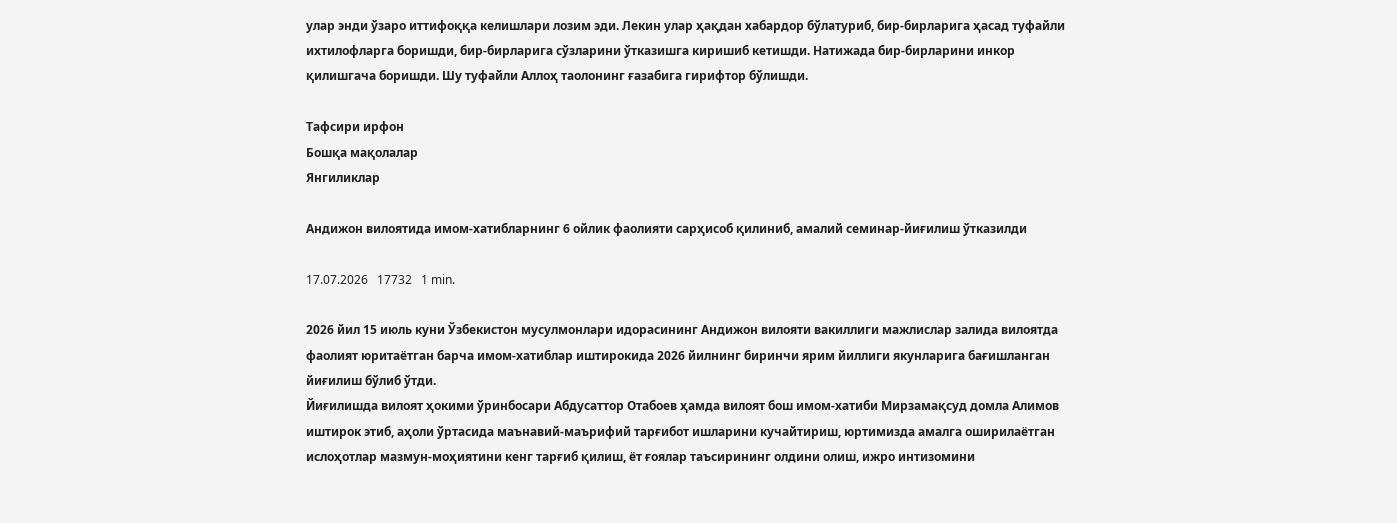улар энди ўзаро иттифоққа келишлари лозим эди. Лекин улар ҳақдан хабардор бўлатуриб, бир-бирларига ҳасад туфайли ихтилофларга боришди, бир-бирларига сўзларини ўтказишга киришиб кетишди. Натижада бир-бирларини инкор қилишгача боришди. Шу туфайли Аллоҳ таолонинг ғазабига гирифтор бўлишди.

Тафсири ирфон
Бошқа мақолалар
Янгиликлар

Андижон вилоятида имом-хатибларнинг 6 ойлик фаолияти сарҳисоб қилиниб, амалий семинар-йиғилиш ўтказилди

17.07.2026   17732   1 min.

2026 йил 15 июль куни Ўзбекистон мусулмонлари идорасининг Андижон вилояти вакиллиги мажлислар залида вилоятда фаолият юритаётган барча имом-хатиблар иштирокида 2026 йилнинг биринчи ярим йиллиги якунларига бағишланган йиғилиш бўлиб ўтди.
Йиғилишда вилоят ҳокими ўринбосари Абдусаттор Отабоев ҳамда вилоят бош имом-хатиби Мирзамақсуд домла Алимов иштирок этиб, аҳоли ўртасида маънавий-маърифий тарғибот ишларини кучайтириш, юртимизда амалга оширилаётган ислоҳотлар мазмун-моҳиятини кенг тарғиб қилиш, ёт ғоялар таъсирининг олдини олиш, ижро интизомини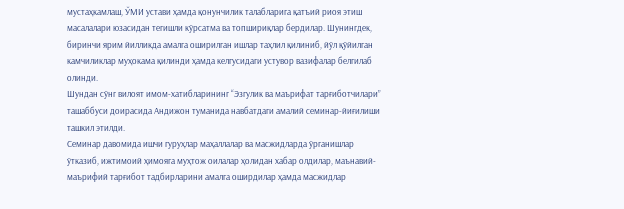мустаҳкамлаш, ЎМИ устави ҳамда қонунчилик талабларига қатъий риоя этиш масалалари юзасидан тегишли кўрсатма ва топшириқлар бердилар. Шунингдек, биринчи ярим йилликда амалга оширилган ишлар таҳлил қилиниб, йўл қўйилган камчиликлар муҳокама қилинди ҳамда келгусидаги устувор вазифалар белгилаб олинди.
Шундан сўнг вилоят имом-хатибларининг “Эзгулик ва маърифат тарғиботчилари” ташаббуси доирасида Андижон туманида навбатдаги амалий семинар-йиғилиши ташкил этилди.
Семинар давомида ишчи гуруҳлар маҳаллалар ва масжидларда ўрганишлар ўтказиб, ижтимоий ҳимояга муҳтож оилалар ҳолидан хабар олдилар, маънавий-маърифий тарғибот тадбирларини амалга оширдилар ҳамда масжидлар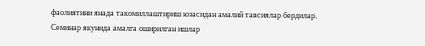фаолиятини янада такомиллаштириш юзасидан амалий тавсиялар бердилар. Семинар якунида амалга оширилган ишлар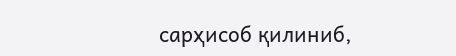сарҳисоб қилиниб,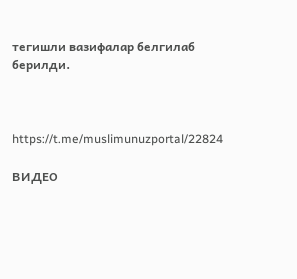тегишли вазифалар белгилаб берилди.



https://t.me/muslimunuzportal/22824

ВИДЕО